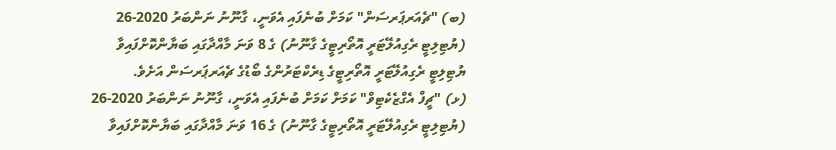(ބ) "ޗެއަރޕަރސަން" ކަމަށް ބުނެފައި އެވަނީ، ގާނޫނު ނަންބަރު 2020-26 (ޔުޓިލިޓީ ރެގިއުލޭޓަރީ އޮތޯރިޓީގެ ގާނޫނު) ގެ 8 ވަނަ މާއްދާގައި ބަޔާންކޮށްފައިވާ ޔުޓިލިޓީ ރެގިއުލޭޓަރީ އޮތޯރިޓީގެ ޑިރެކްޓަރުންގެ ބޯޑުގެ ޗެއަރޕަރސަން އަށެވެ.
(ޅ) "ޗީފް އެގްޒެކެޓިވް" ކަމަށް ކަމަށް ބުނެފައި އެވަނީ، ގާނޫނު ނަންބަރު 2020-26 (ޔުޓިލިޓީ ރެގިއުލޭޓަރީ އޮތޯރިޓީގެ ގާނޫނު) ގެ 16 ވަނަ މާއްދާގައި ބަޔާންކޮށްފައިވާ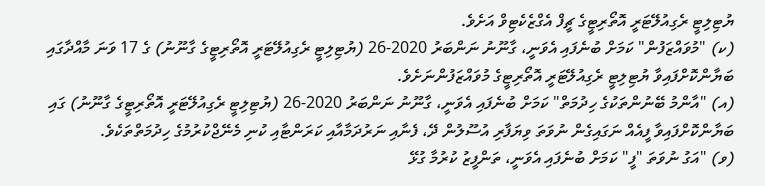ޔުޓިލިޓީ ރެގިއުލޭޓަރީ އޮތޯރިޓީގެ ޗީފް އެގްޒެކެޓިވް އަށެވެ.
(ކ) "މުވައްޒަފުން" ކަމަށް ބުނެފައި އެވަނީ، ގާނޫނު ނަންބަރު 2020-26 (ޔުޓިލިޓީ ރެގިއުލޭޓަރީ އޮތޯރިޓީގެ ގާނޫނު) ގެ 17 ވަނަ މާއްދާގައި ބަޔާންކޮށްފައިވާ ޔުޓިލިޓީ ރެގިއުލޭޓަރީ އޮތޯރިޓީގެ މުވައްޒަފުންނަށެވެ.
(އ) "އާންމު ބޭނުންތަކުގެ ހިދުމަތް" ކަމަށް ބުނެފައި އެވަނީ، ގާނޫނު ނަންބަރު 2020-26 (ޔުޓިލިޓީ ރެގިއުލޭޓަރީ އޮތޯރިޓީގެ ގާނޫނު) ގައި ބަޔާންކޮށްފައިވާ ފީއެއް ނަގައިގެން ނުވަތަ ވިޔަފާރި އުސޫލުން ދޭ، ފެނާއި ނަރުދަމާއާއި ކަރަންޓާއި ކުނި މެނޭޖްކުރުމުގެ ހިދުމަތްތަކެވެ.
(ވ) "އަގު ނުވަތަ "ފީ" ކަމަށް ބުނެފައި އެވަނީ، ތަންފީޒު ކުރުމާ ގުޅޭ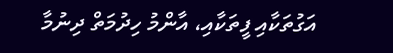އަގުތަކާއި ފީތަކާއި، އާންމު ހިދުމަތް ދިނުމާ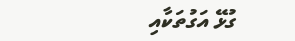ގުޅޭ އަގުތަކާއި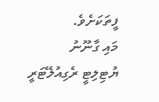ފީތަކަށެވެ.
މައި ގާނޫނު
ޔުޓިލިޓީ ރެގިއުލޭޓަރީ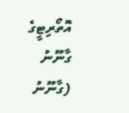އޮތޯރިޓީގެ ގާނޫނު (ގާނޫނު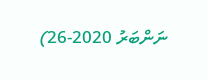ނަންބަރު 2020-26)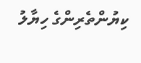ކިޔުންތެރިންގެ ހިޔާލު